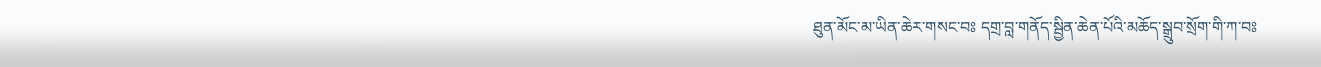ཐུན་མོང་མ་ཡིན་ཆེར་གསང་བཿ དགྲ་བླ་གནོད་སྦྱིན་ཆེན་པོའི་མཆོད་སྒྲུབ་སྲོག་གི་ཀ་བཿ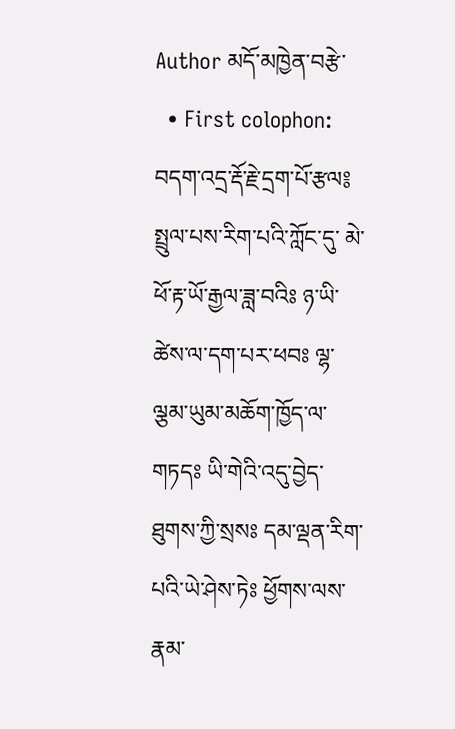Author མདོ་མཁྱེན་བརྩེ་
  • First colophon: བདག་འདྲ་རྡོ་རྗེ་དྲག་པོ་རྩལ༔ སྤྲུལ་པས་རིག་པའི་ཀློང་དུ་ མེ་ཕོ་རྟ་ཡོ་རྒྱལ་ཟླ་བའིཿ ཉ་ཡི་ཚེས་ལ་དག་པར་ཕབཿ ལྷ་ལྕམ་ཡུམ་མཆོག་ཁྱོད་ལ་གཏདཿ ཡི་གེའི་འདུ་བྱེད་ཐུགས་ཀྱི་སྲསཿ དམ་ལྡན་རིག་པའི་ཡེ་ཤེས་ཏེཿ ཕྱོགས་ལས་རྣམ་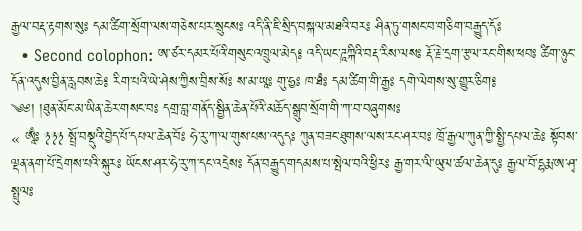རྒྱལ་བརྡ་རྟགས་སུཿ དམ་ཚིག་སྲོག་ལས་གཅེས་པར་སྲུངསཿ འདི་ནི་ཇི་སྲིད་བསྐལ་མཐའི་བརཿ ཤིན་ཏུ་གསང་བ་གཅིག་བརྒྱུད་དོཿ
  • Second colophon: ཨ་ཙར་དམར་པོའི་གསུང་འཁྲུལ་མེད༔ འདི་ཡང་ཌཱཀྐིའི་བརྡ་རིས་ལསཿ རྡོ་རྗེ་དྲག་རྩལ་རང་གིས་ཕབཿ ཚིག་ཉུང་དོན་འདུས་བྱིན་རླབས་ཆེ༔ རིག་པའི་ཡེ་ཤེས་ཀྱིས་བྲིས་སོཿ ས་མ་ཡཱཿ གུ་ཧྱཿ ཁ་ཐཾཿ དམ་ཚིག་གི་རྒྱཿ དགེ་ལེགས་སུ་གྱུར་ཅིག༔
༄༅། །ཐུན་མོང་མ་ཡིན་ཆེར་གསང་བཿ དགྲ་བླ་གནོད་སྦྱིན་ཆེན་པོའི་མཆོད་སྒྲུབ་སྲོག་གི་ཀ་བ་བཞུགསཿ
« ཨཱྃཿ ྅྅྅ སྤྲོ་བསྡུའི་བྱེད་པོ་དཔལ་ཆེན་བོཿ ཧེ་རུ་ཀ་ལ་གུས་པས་འདུདཿ ཀུན་བཟང་ཐུགས་ལས་རང་ཤར་བཿ ཁྲོ་རྒྱལ་ཀུན་ཀྱི་སྤྱི་དཔལ་ཆེཿ སྟོབས་ལྡན་ནག་པོ་དྲེགས་པའི་སྐུརཿ ཡོངས་ཤར་ཧེ་རུ་ཀ་དང་འདྲེསཿ དོན་བརྒྱུད་གདམས་པ་སྤེལ་བའི་ཕྱིརཿ རྒྱ་གར་ལི་ཡུལ་ཚལ་ཆེན་དུཿ རྒྱལ་བོ་དྷརྨ་ཨ་ཤྭ་སྤྲུལཿ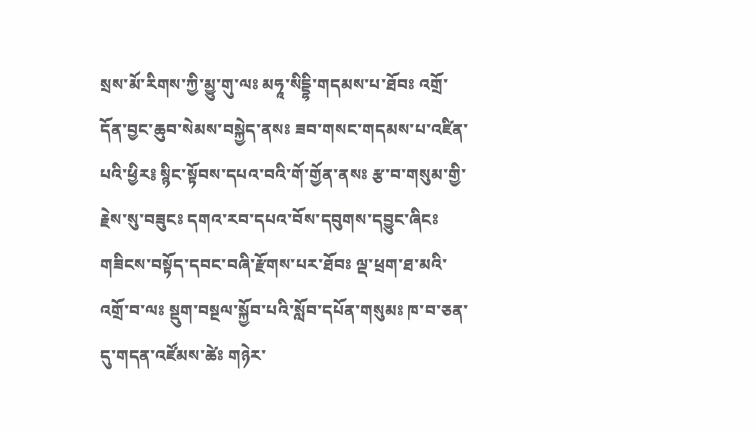སྲས་མོ་རིགས་ཀྱི་མྱུ་གུ་ལཿ མཧཱ་སིདྡྷི་གདམས་པ་ཐོབཿ འགྲོ་དོན་བྱང་ཆུབ་སེམས་བསྐྱེད་ནསཿ ཟབ་གསང་གདམས་པ་འཛིན་པའི་ཕྱིར༔ སྙིང་སྟོབས་དཔའ་བའི་གོ་གྱོན་ནསཿ རྩ་བ་གསུམ་གྱི་རྗེས་སུ་བཟུངཿ དགའ་རབ་དཔའ་བོས་དབུགས་དབྱུང་ཞིངཿ གཟིངས་བསྟོད་དབང་བཞི་རྫོགས་པར་ཐོབཿ ལྡ་ཕྲག་ཐ་མའི་འགྲོ་བ་ལཿ སྡུག་བསྔལ་སྐྱོབ་པའི་སློབ་དཔོན་གསུམཿ ཁ་བ་ཅན་དུ་གདན་འཛོམས་ཚེཿ གཉེར་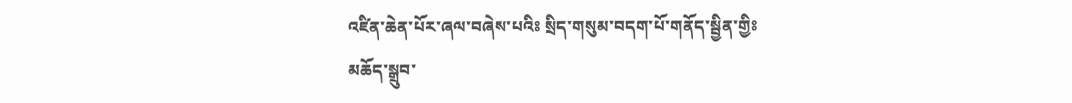འཛིན་ཆེན་པོར་ཞལ་བཞེས་པའིཿ སྲིད་གསུམ་བདག་པོ་གནོད་སྦྱིན་གྱིཿ མཆོད་སྒྲུབ་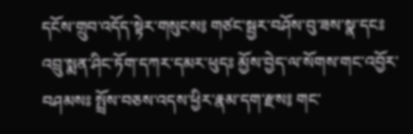དངོས་གྲུབ་འདོད་སྟེར་གསུངས༔ གཙང་སྦྱར་བཤོས་བུ་ཟས་སྣ་དངཿ འབྲུ་སྨན་ཤིང་ཏོག་དཀར་དམར་ཕུདཿ མྱོས་བྱེད་ལ་སོགས་གང་འབྱོར་བཤམསཿ སྤྲོས་བཅས་འདས་ཕྱིར་རྣམ་དག་རྫས༔ གང་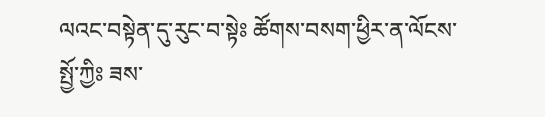ལའང་བསྟེན་དུ་རུང་བ་སྟེཿ ཚོགས་བསག་ཕྱིར་ན་ལོངས་སྤྱོ་ཀྱིཿ ཟས་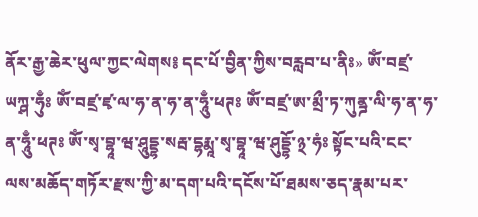ནོར་རྒྱ་ཆེར་ཕུལ་ཀྱང་ལེགས༔ དང་པོ་བྱིན་ཀྱིས་བརླབ་པ་ནིཿ» ཨོཾ་བཛྲ་ཡཀྴ་ཧུྃཿ ཨོཾ་བཛྲ་ཛྭ་ལ་ཧ་ན་ཧ་ན་ཧཱུྃ་ཕཊཿ ཨོཾ་བཛྲ་ཨ་མྲྀ་ཏ་ཀུནྜ་ལི་ཧ་ན་ཧ་ན་ཧཱུྃ་ཕཊཿ ཨོཾ་སྭ་བྷཱ་ཝ་ཤཱུདྡྷ་སརྦ་དྷརྨཱ་སྭ་བྷཱ་ཝ་ཤུདྡྷོ་྅་ཧཾཿ སྟོང་པའི་ངང་ལས་མཆོད་གཏོར་རྫས་ཀྱི་མ་དག་པའི་དངོས་པོ་ཐམས་ཅད་རྣམ་པར་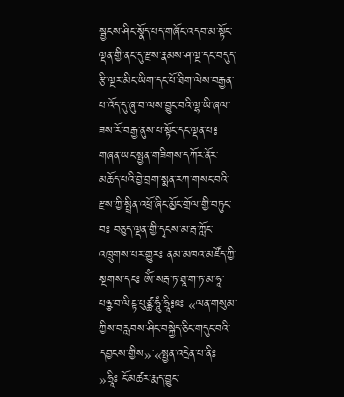སྦྱངས་ཤིང་སྣོད་པད་གཞོང་འདབ་མ་སྟོང་ལྡན་གྱི་ནང་དུ་རྫས་རྣམས་ཤ་ལྔ་དང་བདུད་རྩི་ལྔར་མིང་ཡིག་དང་པོ་ཐིག་ལེས་བརྒྱན་པ་འོད་དུ་ཞུ་བ་ལས་བྱུང་བའི་ལྷ་ཡི་ཞལ་ཟས་རོ་བརྒྱ་ནུས་པ་སྟོང་དང་ལྡན་པ༔ གཞན་ཡང་སྤྱན་གཟིགས་དཀོར་ནོར་མཆོད་པའི་བྱེ་བྲག་སྨན་རཀ་གསང་བའི་རྫས་ཀྱི་སྤྲིན་འཕྲོ་ཞིང་མྱོང་གྲོལ་གྱི་བཏུང་བཿ བཅུད་ལྡན་གྱི་དྭངས་མ་རྦ་ཀློང་འཁྲུགས་པར་གྱུརཿ ནམ་མཁའ་མཛོད་ཀྱི་སྔགས་དངཿ ཨོཾ་སརྦ་ཏ་ཐཱ་ག་ཏ་མ་ཧཱ་པཉྩ་བ་ལིངྟ་པུཙྪ་ཧཱུཾ་ཧྲཱི༔ཋཿ «ལན་གསུམ་ཀྱིས་བརླབས་ཤིང་བསྐྱེད་ཅིང་གདུང་བའི་དབྱངས་གྱིས»་«སྤྱན་འདྲེན་པ་ནིཿ »ཧྲཱིཿ ངོ་མཚར་རྨད་བྱུང་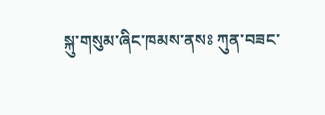སྐུ་གསུམ་ཞིང་ཁམས་ནསཿ ཀུན་བཟང་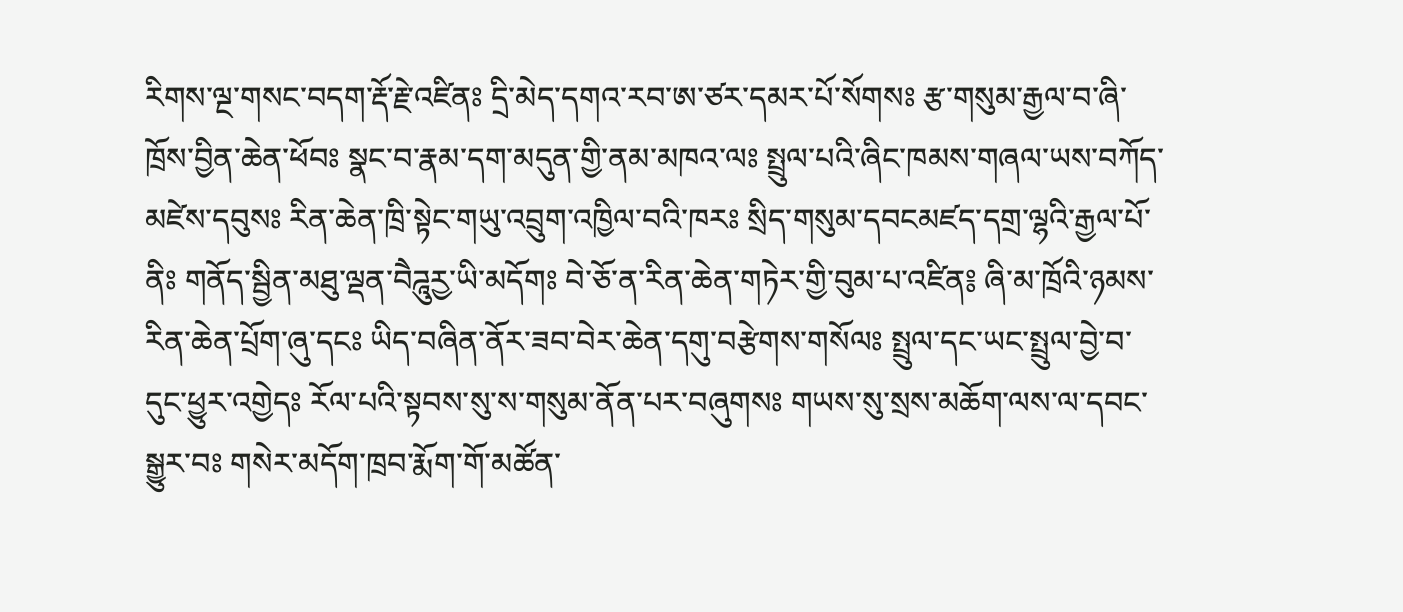རིགས་ལྔ་གསང་བདག་རྡོ་རྗེ་འཛིནཿ དྲི་མེད་དགའ་རབ་ཨ་ཙར་དམར་པོ་སོགསཿ རྩ་གསུམ་རྒྱལ་བ་ཞི་ཁྲོས་བྱིན་ཆེན་ཕོབཿ སྣང་བ་རྣམ་དག་མདུན་གྱི་ནམ་མཁའ་ལཿ སྤྲུལ་པའི་ཞིང་ཁམས་གཞལ་ཡས་བཀོད་མཛེས་དབུསཿ རིན་ཆེན་ཁྲི་སྟེང་གཡུ་འབྲུག་འཁྱིལ་བའི་ཁརཿ སྲིད་གསུམ་དབངམཛད་དགྲ་ལྷའི་རྒྱལ་པོ་ནིཿ གནོད་སྦྱིན་མཐུ་ལྡན་བཻཌཱུརྱ་ཡི་མདོགཿ བེ་ཅོ་ན་རིན་ཆེན་གཏེར་གྱི་བུམ་པ་འཛིན༔ ཞི་མ་ཁྲོའི་ཉམས་རིན་ཆེན་པྲོག་ཞུ་དངཿ ཡིད་བཞིན་ནོར་ཟབ་བེར་ཆེན་དགུ་བརྩེགས་གསོལཿ སྤྲུལ་དང་ཡང་སྤྲུལ་བྱེ་བ་དུང་ཕྱུར་འགྱེདཿ རོལ་པའི་སྟབས་སུ་ས་གསུམ་ནོན་པར་བཞུགསཿ གཡས་སུ་སྲས་མཆོག་ལས་ལ་དབང་སྒྱུར་བཿ གསེར་མདོག་ཁྲབ་རྨོག་གོ་མཚོན་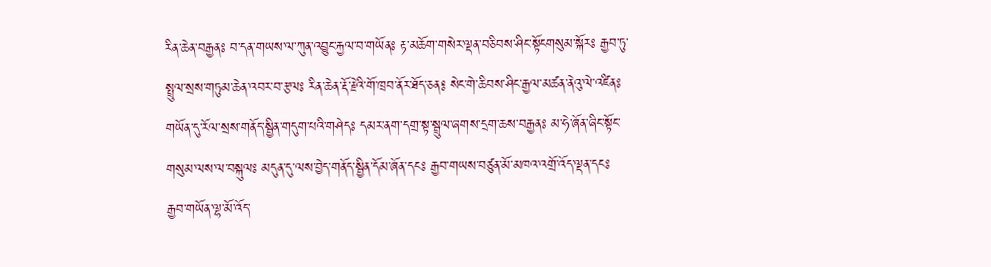རིན་ཆེན་བརྒྱནཿ བ་དན་གཡས་ལ་ཀུན་འབྱུང་རྐྱལ་བ་གཡོནཿ རྟ་མཆོག་གསེར་ལྡན་བཅིབས་ཤིང་སྟོངགསུམ་སྐོརཿ རྒྱབ་ཏུ་སྤྲུལ་སྲས་གཏུམ་ཆེན་འབར་བ་རྩལཿ རིན་ཆེན་རྡོ་རྗེའི་གོ་ཁྲབ་ནོར་ཐོད་ཅན༔ སེང་གེ་ཆིབས་ཤིང་རྒྱལ་མཚན་ནེའུ་ལེ་འཛིནཿ གཡོན་དུ་རོལ་སྲས་གནོད་སྦྱིན་གདུག་པའི་གཤེདཿ དམར་ནག་དགྲ་སྟ་སྦྲུལ་ཞགས་དྲག་ཆས་བརྒྱནཿ མ་ཧེ་ཞོན་ཞིང་སྟོང་གསུམ་ལས་ལ་བསྐུལཿ མདུན་དུ་ལས་བྱེད་གནོད་སྦྱིན་དོམ་ཞོན་དངཿ རྒྱབ་གཡས་བཙུན་མོ་མཁའ་འགྲོ་འོད་ལྡན་དངཿ རྒྱབ་གཡོན་ལྷ་མོ་འོད་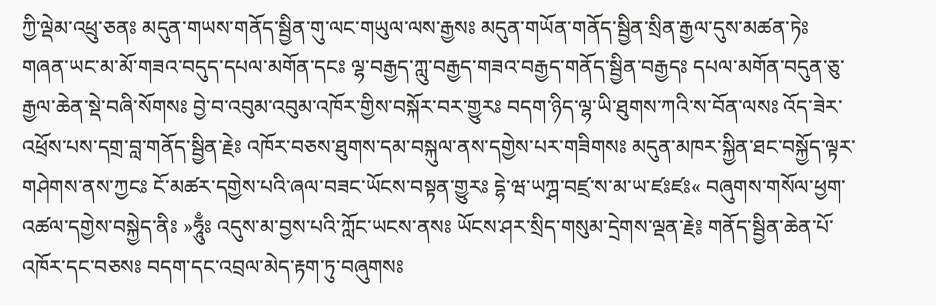ཀྱི་ལྡེམ་འཕྲུ་ཅནཿ མདུན་གཡས་གནོད་སྦྱིན་གུ་ལང་གཡུལ་ལས་རྒྱསཿ མདུན་གཡོན་གནོད་སྦྱིན་སྲིན་རྒྱལ་དུས་མཚན་ཏེཿ གཞན་ཡང་མ་མོ་གཟའ་བདུད་དཔལ་མགོན་དངཿ ལྷ་བརྒྱད་ཀླུ་བརྒྱད་གཟའ་བརྒྱད་གནོད་སྦྱིན་བརྒྱདཿ དཔལ་མགོན་བདུན་ཅུ་རྒྱལ་ཆེན་སྡེ་བཞི་སོགསཿ བྱེ་བ་འབུམ་འབུམ་འཁོར་གྱིས་བསྐོར་བར་གྱུརཿ བདག་ཉིད་ལྷ་ཡི་ཐུགས་ཀའི་ས་བོན་ལསཿ འོད་ཟེར་འཕྲོས་པས་དགྲ་བླ་གནོད་སྦྱིན་རྗེཿ འཁོར་བཅས་ཐུགས་དམ་བསྐུལ་ནས་དགྱེས་པར་གཟིགསཿ མདུན་མཁར་སྐྱིན་ཐང་བསྐྱོད་ལྟར་གཤེགས་ནས་ཀྱངཿ ངོ་མཚར་དགྱེས་པའི་ཞལ་བཟང་ཡོངས་བསྟན་གྱུརཿ དྷེ་ཝ་ཡཀྴ་བཛྲ་ས་མ་ཡ་ཛཿཛཿ« བཞུགས་གསོལ་ཕྱག་འཚལ་དགྱེས་བསྐྱེད་ནིཿ »ཧཱུྃཿ འདུས་མ་བྱས་པའི་ཀློང་ཡངས་ནསཿ ཡོངས་ཤར་སྲིད་གསུམ་དྲེགས་ལྡན་རྗེ༔ གནོད་སྦྱིན་ཆེན་པོ་འཁོར་དང་བཅསཿ བདག་དང་འབྲལ་མེད་རྟག་ཏུ་བཞུགསཿ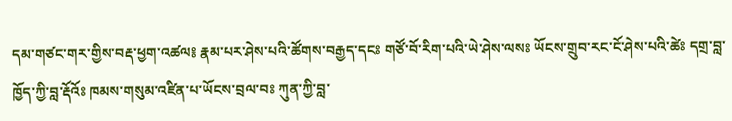དམ་གཙང་གར་གྱིས་བརྡ་ཕྱག་འཚལ༔ རྣམ་པར་ཤེས་པའི་ཚོགས་བརྒྱད་དངཿ གཙོ་བོ་རིག་པའི་ཡེ་ཤེས་ལསཿ ཡོངས་གྲུབ་རང་ངོ་ཤེས་པའི་ཚེཿ དགྲ་བླ་ཁྱོད་ཀྱི་བླ་རྡོའོཿ ཁམས་གསུམ་འཛིན་པ་ཡོངས་བྲལ་བཿ ཀུན་ཀྱི་བླ་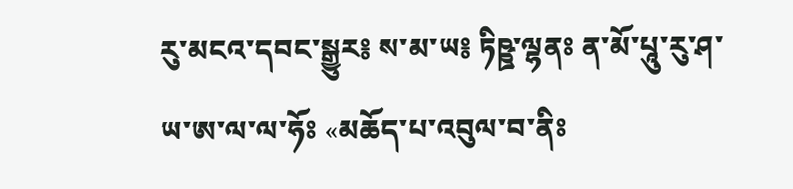རུ་མངའ་དབང་སྒྱུར༔ ས་མ་ཡ༔ ཏིཥྛ་ལྷནཿ ན་མོ་པཱུ་རུ་ཤ་ཡ་ཨ་ལ་ལ་ཧོཿ «མཆོད་པ་འབུལ་བ་ནིཿ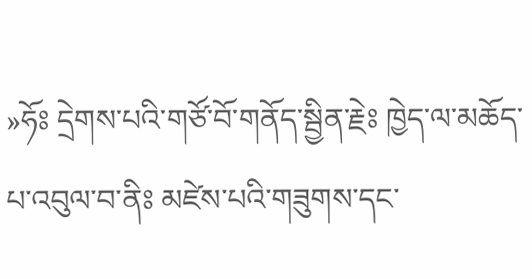»ཧོཿ དྲེགས་པའི་གཙོ་བོ་གནོད་སྦྱིན་རྗེཿ ཁྱེད་ལ་མཆོད་པ་འབུལ་བ་ནིཿ མཛེས་པའི་གཟུགས་དང་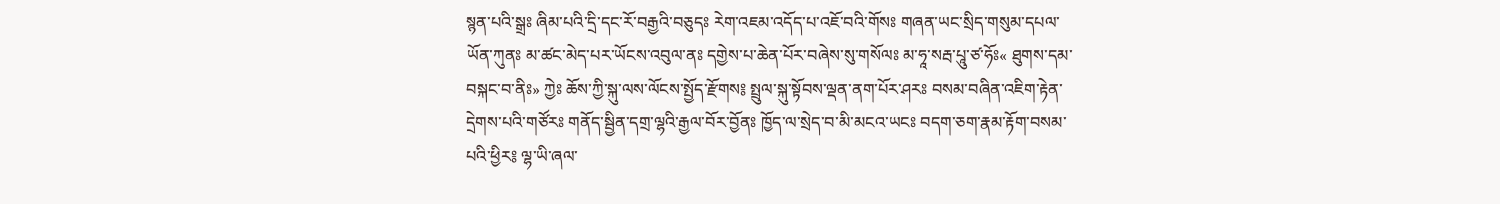སྙན་པའི་སྒྲཿ ཞིམ་པའི་དྲི་དང་རོ་བརྒྱའི་བཅུདཿ རེག་འཇམ་འདོད་པ་འཇོ་བའི་གོསཿ གཞན་ཡང་སྲིད་གསུམ་དཔལ་ཡོན་ཀུནཿ མ་ཚང་མེད་པར་ཡོངས་འབུལ་ནཿ དགྱེས་པ་ཆེན་པོར་བཞེས་སུ་གསོལཿ མ་ཧཱ་སརྦ་པཱུ་ཙ་ཧོཿ« ཐུགས་དམ་བསྐང་བ་ནིཿ» ཀྱེཿ ཆོས་ཀྱི་སྐུ་ལས་ལོངས་སྤྱོད་རྫོགས༔ སྤྲུལ་སྐུ་སྟོབས་ལྡན་ནག་པོར་ཤརཿ བསམ་བཞིན་འཇིག་རྟེན་དྲེགས་པའི་གཙོརཿ གནོད་སྦྱིན་དགྲ་ལྷའི་རྒྱལ་བོར་བྱོནཿ ཁྱོད་ལ་སྲེད་བ་མི་མངའ་ཡངཿ བདག་ཅག་རྣམ་རྟོག་བསམ་པའི་ཕྱིར༔ ལྷ་ཡི་ཞལ་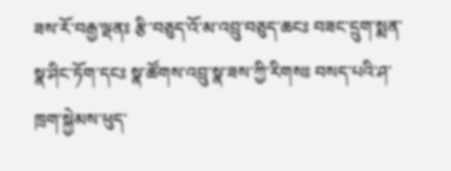ཟས་རོ་བརྒྱ་ལྡནཿ རྩི་བཅུད་འོ་མ་འབྲུ་བཅུད་ཆངཿ བཟང་དྲུག་སྨན་སྣ་ཤིང་ཏོག་དངཿ སྣ་ཚོགས་འབྲུ་སྣ་ཟས་ཀྱི་རིགསཿ བསད་པའི་ཤ་ཁྲག་སྐྱེམས་ཕུད་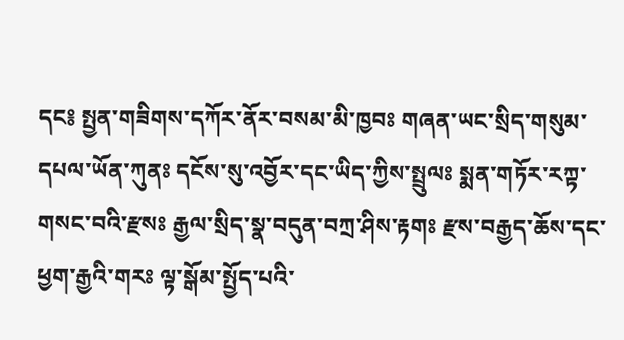དང༔ སྤྱན་གཟིགས་དཀོར་ནོར་བསམ་མི་ཁྱབཿ གཞན་ཡང་སྲིད་གསུམ་དཔལ་ཡོན་ཀུནཿ དངོས་སུ་འབྱོར་དང་ཡིད་ཀྱིས་སྤྲུལཿ སྨན་གཏོར་རཀྟ་གསང་བའི་རྫསཿ རྒྱལ་སྲིད་སྣ་བདུན་བཀྲ་ཤིས་རྟགཿ རྫས་བརྒྱད་ཆོས་དང་ཕྱག་རྒྱའི་གརཿ ལྟ་སྒོམ་སྤྱོད་པའི་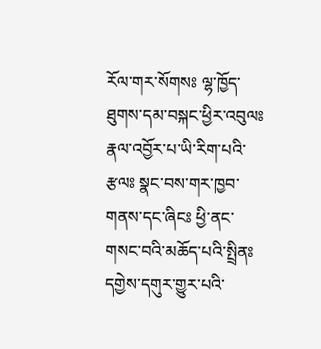རོལ་གར་སོགསཿ ལྷ་ཁྱོད་ཐུགས་དམ་བསྐང་ཕྱིར་འབུལཿ རྣལ་འབྱོར་པ་ཡི་རིག་པའི་རྩལཿ སྣང་བས་གར་ཁྱབ་གནས་དང་ཞིངཿ ཕྱི་ནང་གསང་བའི་མཆོད་པའི་སྤྲིནཿ དགྱེས་དགུར་གྱུར་པའི་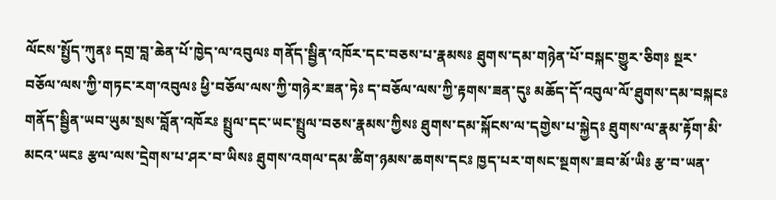ལོངས་སྤྱོད་ཀུནཿ དགྲ་བླ་ཆེན་པོ་ཁྱེད་ལ་འབུལཿ གནོད་སྦྱིན་འཁོར་དང་བཅས་པ་རྣམསཿ ཐུགས་དམ་གཉེན་པོ་བསྐང་གྱུར་ཅིགཿ སྔར་བཅོལ་ལས་ཀྱི་གཏང་རག་འབུལཿ ཕྱི་བཅོལ་ལས་ཀྱི་གཉེར་ཟན་ཏེཿ ད་བཅོལ་ལས་ཀྱི་རྟགས་ཟན་དུཿ མཆོད་དོ་འབུལ་ལོ་ཐུགས་དམ་བསྐངཿ གནོད་སྦྱིན་ཡབ་ཡུམ་སྲས་བློན་འཁོརཿ སྤྲུལ་དང་ཡང་སྤྲུལ་བཅས་རྣམས་ཀྱིསཿ ཐུགས་དམ་སྐོངས་ལ་དགྱེས་པ་སྐྱེདཿ ཐུགས་ལ་རྣམ་རྟོག་མི་མངའ་ཡངཿ རྩལ་ལས་དྲེགས་པ་ཤར་བ་ཡིསཿ ཐུགས་འགལ་དམ་ཚིག་ཉམས་ཆགས་དངཿ ཁྱད་པར་གསང་སྔགས་ཟབ་མོ་ཡིཿ རྩ་བ་ཡན་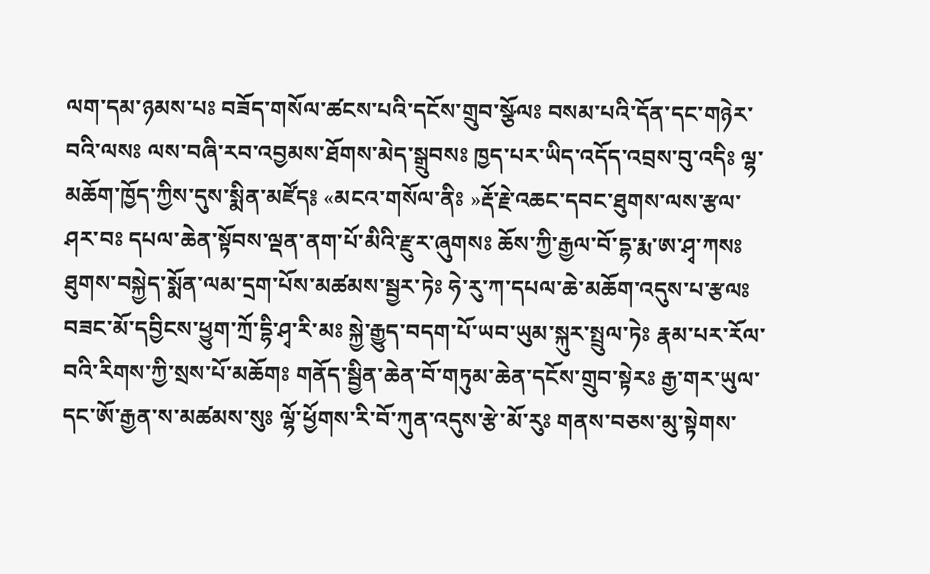ལག་དམ་ཉམས་པཿ བཟོད་གསོལ་ཚངས་པའི་དངོས་གྲུབ་སྩོལཿ བསམ་པའི་དོན་དང་གཉེར་བའི་ལསཿ ལས་བཞི་རབ་འབྱམས་ཐོགས་མེད་སྒྲུབསཿ ཁྱད་པར་ཡིད་འདོད་འབྲས་བུ་འདིཿ ལྷ་མཆོག་ཁྱོད་ཀྱིས་དུས་སྨིན་མཛོད༔ «མངའ་གསོལ་ནིཿ »རྡོ་རྗེ་འཆང་དབང་ཐུགས་ལས་རྩལ་ཤར་བཿ དཔལ་ཆེན་སྟོབས་ལྡན་ནག་པོ་མིའི་རྫུར་ཞུགསཿ ཆོས་ཀྱི་རྒྱལ་བོ་དྷ་རྨ་ཨ་ཤྭ་ཀསཿ ཐུགས་བསྐྱེད་སྨོན་ལམ་དྲག་པོས་མཚམས་སྦྱར་ཏེཿ ཧེ་རུ་ཀ་དཔལ་ཆེ་མཆོག་འདུས་པ་རྩལཿ བཟང་མོ་དབྱིངས་ཕྱུག་ཀྲོ་དྷི་ཤྭ་རི་མཿ སྐྱེ་རྒྱུད་བདག་པོ་ཡབ་ཡུམ་སྐུར་སྤྲུལ་ཏེཿ རྣམ་པར་རོལ་བའི་རིགས་ཀྱི་སྲས་པོ་མཆོགཿ གནོད་སྦྱིན་ཆེན་བོ་གཏུམ་ཆེན་དངོས་གྲུབ་སྟེརཿ རྒྱ་གར་ཡུལ་དང་ཨོ་རྒྱན་ས་མཚམས་སུཿ ལྷོ་ཕྱོགས་རི་བོ་ཀུན་འདུས་རྩེ་མོ་རུཿ གནས་བཅས་མུ་སྟེགས་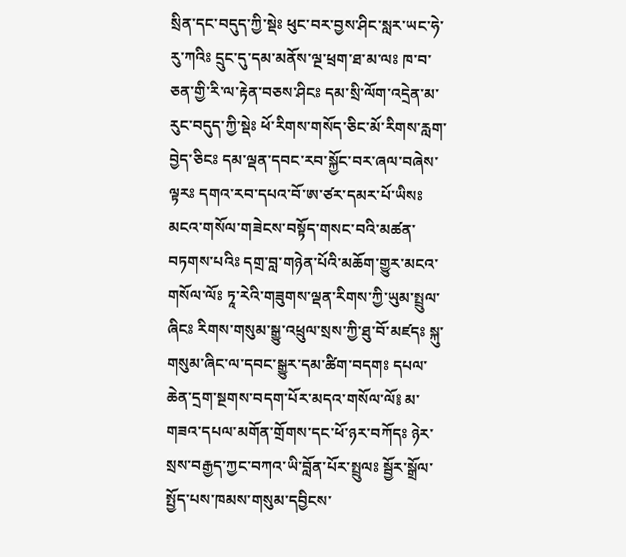སྲིན་དང་བདུད་ཀྱི་སྡེཿ ཕུང་བར་བྱས་ཤིང་སླར་ཡང་ཧེ་རུ་ཀའིཿ དྲུང་དུ་དམ་མནོས་ལྔ་ཕྲག་ཐ་མ་ལཿ ཁ་བ་ཅན་གྱི་རི་ལ་རྟེན་བཅས་ཤིངཿ དམ་སྲི་ལོག་འདྲེན་མ་རུང་བདུད་ཀྱི་སྡེཿ ཕོ་རིགས་གསོད་ཅིང་མོ་རིགས་རླག་བྱེད་ཅིངཿ དམ་ལྡན་དབང་རབ་སྐྱོང་བར་ཞལ་བཞེས་ལྟརཿ དགའ་རབ་དཔའ་བོ་ཨ་ཙར་དམར་པོ་ཡིསཿ མངའ་གསོལ་གཟེངས་བསྟོད་གསང་བའི་མཚན་བཏགས་པའིཿ དགྲ་བླ་གཉེན་པོའི་མཆོག་གྱུར་མངའ་གསོལ་ལོཿ ཏཱ་རེའི་གཟུགས་ལྡན་རིགས་ཀྱི་ཡུམ་སྤྲུལ་ཞིངཿ རིགས་གསུམ་སྒྱུ་འཕྲུལ་སྲས་ཀྱི་ཐུ་བོ་མཛདཿ སྐུ་གསུམ་ཞིང་ལ་དབང་སྒྱུར་དམ་ཚིག་བདགཿ དཔལ་ཆེན་དྲག་སྔགས་བདག་པོར་མདའ་གསོལ་ལོ༔ མ་གཟའ་དཔལ་མགོན་གྲོགས་དང་ཕོ་ཉར་བཀོདཿ ཉེར་སྲས་བརྒྱད་ཀྱང་བཀའ་ཡི་བློན་པོར་སྤྲུལཿ སྦྱོར་སྒྲོལ་སྤྱོད་པས་ཁམས་གསུམ་དབྱིངས་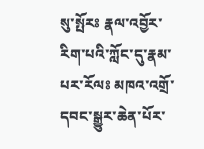སུ་སྤོརཿ རྣལ་འབྱོར་རིག་པའི་ཀློང་དུ་རྣམ་པར་རོལཿ མཁའ་འགྲོ་དབང་སྒྱུར་ཆེན་པོར་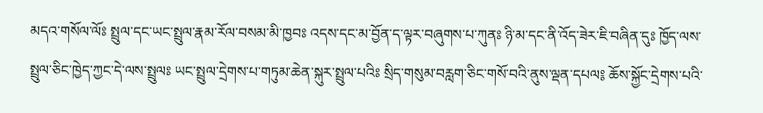མདའ་གསོལ་ལོཿ སྤྲུལ་དང་ཡང་སྤྲུལ་རྣམ་རོལ་བསམ་མི་ཁྱབཿ འདས་དང་མ་བྱོན་ད་ལྟར་བཞུགས་པ་ཀུནཿ ཉི་མ་དང་ནི་འོད་ཟེར་ཇི་བཞིན་དུཿ ཁྱོད་ལས་སྤྲུལ་ཅིང་ཁྱེད་ཀྱང་དེ་ལས་སྤྲུལཿ ཡང་སྤྲུལ་དྲེགས་པ་གཏུམ་ཆེན་སྐུར་སྤྲུལ་པའིཿ སྲིད་གསུམ་བརླག་ཅིང་གསོ་བའི་ནུས་ལྡན་དཔལ༔ ཆོས་སྐྱོང་དྲེགས་པའི་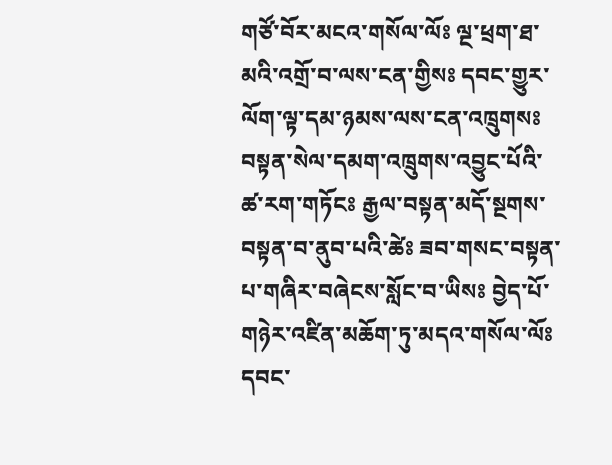གཙོ་བོར་མངའ་གསོལ་ལོཿ ལྔ་ཕྲག་ཐ་མའི་འགྲོ་བ་ལས་ངན་གྱིསཿ དབང་གྱུར་ལོག་ལྟ་དམ་ཉམས་ལས་ངན་འཁྲུགསཿ བསྟན་སེལ་དམག་འཁྲུགས་འབྱུང་པོའི་ཚ་རག་གཏོངཿ རྒྱལ་བསྟན་མདོ་སྔགས་བསྟན་བ་ནུབ་པའི་ཚེཿ ཟབ་གསང་བསྟན་པ་གཞིར་བཞེངས་སློང་བ་ཡིསཿ བྱེད་པོ་གཉེར་འཛིན་མཆོག་ཏུ་མདའ་གསོལ་ལོཿ དབང་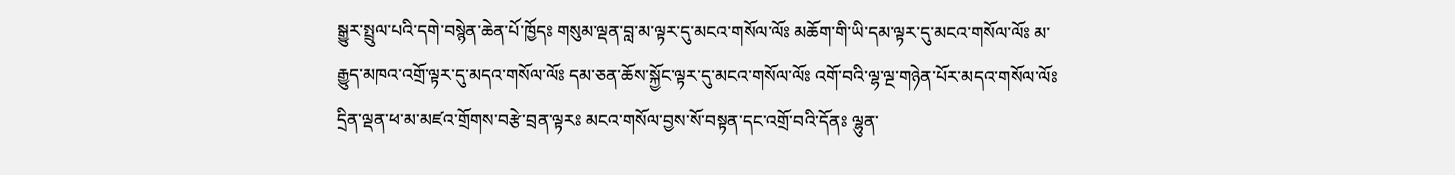སྒྱུར་སྤྲུལ་པའི་དགེ་བསྙེན་ཆེན་པོ་ཁྱོདཿ གསུམ་ལྡན་བླ་མ་ལྟར་དུ་མངའ་གསོལ་ལོཿ མཆོག་གི་ཡི་དམ་ལྟར་དུ་མངའ་གསོལ་ལོཿ མ་རྒྱུད་མཁའ་འགྲོ་ལྟར་དུ་མདའ་གསོལ་ལོཿ དམ་ཅན་ཆོས་སྐྱོང་ལྟར་དུ་མངའ་གསོལ་ལོཿ འགོ་བའི་ལྷ་ལྔ་གཉེན་པོར་མདའ་གསོལ་ལོཿ དྲིན་ལྡན་ཕ་མ་མཛའ་གྲོགས་བརྩེ་བྲན་ལྟརཿ མངའ་གསོལ་བྱས་སོ་བསྟན་དང་འགྲོ་བའི་དོནཿ ལྷུན་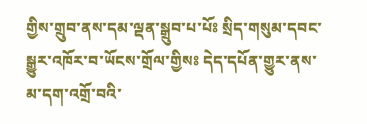གྱིས་གྲུབ་ནས་དམ་ལྡན་སྒྲུབ་པ་པོཿ སྲིད་གསུམ་དབང་སྒྱུར་འཁོར་བ་ཡོངས་གྲོལ་གྱིསཿ དེད་དཔོན་གྱུར་ནས་མ་དག་འགྲོ་བའི་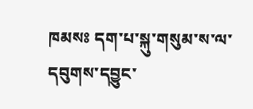ཁམསཿ དག་པ་སྐུ་གསུམ་ས་ལ་དབུགས་དབྱུང་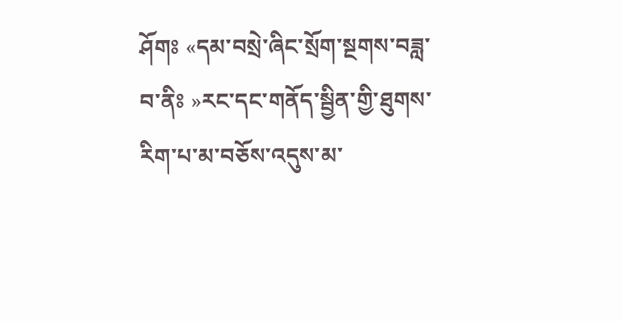ཤོགཿ «དམ་བསྲེ་ཞིང་སྲོག་སྔགས་བཟླ་བ་ནིཿ »རང་དང་གནོད་སྦྱིན་གྱི་ཐུགས་རིག་པ་མ་བཅོས་འདུས་མ་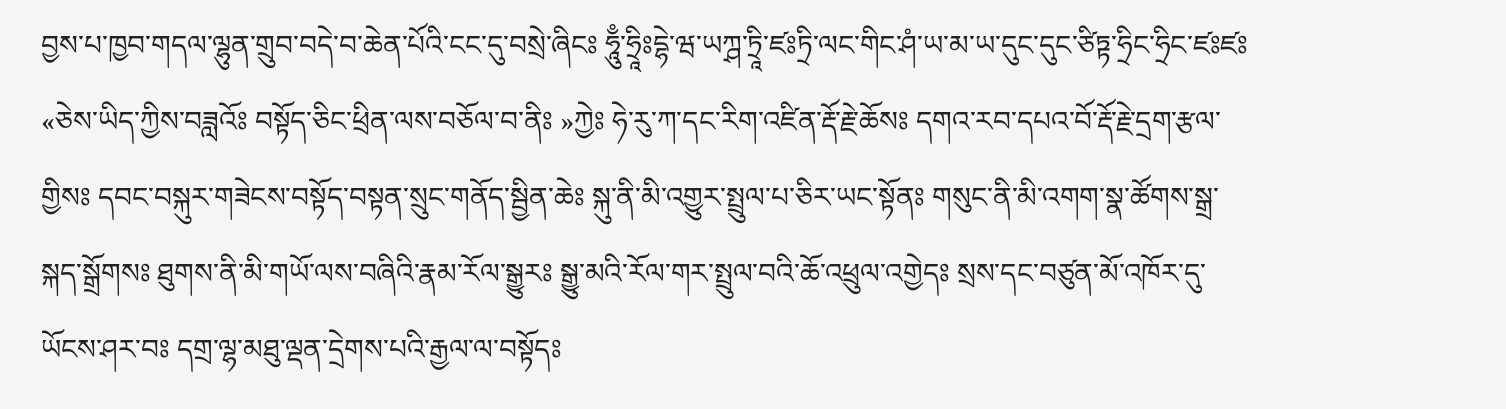བྱས་པ་ཁྱབ་གདལ་ལྷུན་གྲུབ་བདེ་བ་ཆེན་པོའི་ངང་དུ་བསྲེ་ཞིངཿ ཧཱུྃ་ཧྲཱིཿདྷེ་ཝ་ཡཀྴ་ཏྲཱི་ཛཿཏྲི་ལང་གིང་ཤཾ་ཡ་མ་ཡ་དུང་དུང་ཙིཏྟ་ཧྲིང་ཧྲིང་ཛཿཛཿ «ཅེས་ཡིད་ཀྱིས་བཟླའོཿ བསྟོད་ཅིང་ཕྲིན་ལས་བཅོལ་བ་ནིཿ »ཀྱེཿ ཧེ་རུ་ཀ་དང་རིག་འཛིན་རྡོ་རྗེ་ཆོསཿ དགའ་རབ་དཔའ་བོ་རྡོ་རྗེ་དྲག་རྩལ་གྱིསཿ དབང་བསྐུར་གཟེངས་བསྟོད་བསྟན་སྲུང་གནོད་སྦྱིན་ཆེཿ སྐུ་ནི་མི་འགྱུར་སྤྲུལ་པ་ཅིར་ཡང་སྟོནཿ གསུང་ནི་མི་འགག་སྣ་ཚོགས་སྒྲ་སྐད་སྒྲོགསཿ ཐུགས་ནི་མི་གཡོ་ལས་བཞིའི་རྣམ་རོལ་སྒྱུརཿ སྒྱུ་མའི་རོལ་གར་སྤྲུལ་བའི་ཆོ་འཕྲུལ་འགྱེདཿ སྲས་དང་བཙུན་མོ་འཁོར་དུ་ཡོངས་ཤར་བཿ དགྲ་ལྷ་མཐུ་ལྡན་དྲེགས་པའི་རྒྱལ་ལ་བསྟོདཿ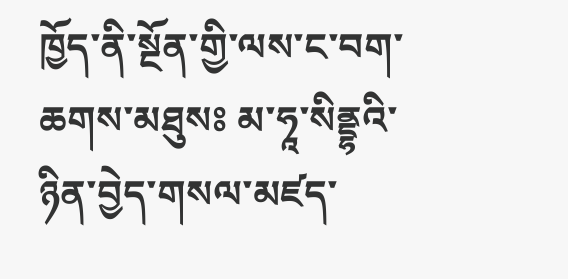ཁྱོད་ནི་སྔོན་གྱི་ལས་ང་བག་ཆགས་མཐུསཿ མ་ཧཱ་སིནྡྷའི་ཉིན་བྱེད་གསལ་མཛད་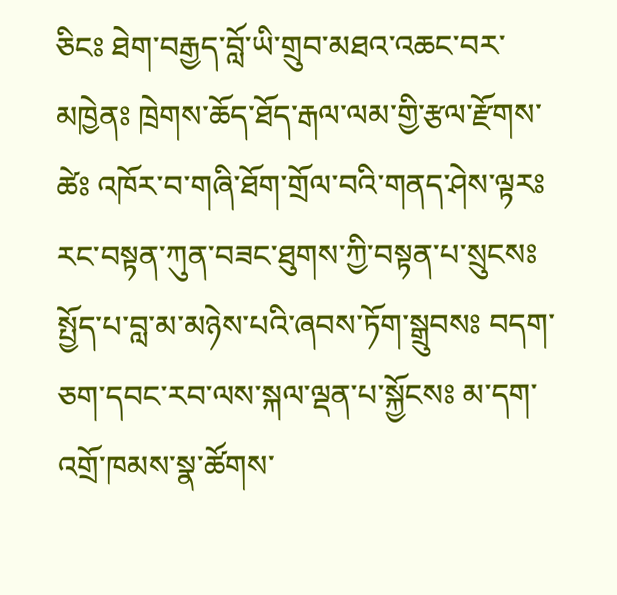ཅིངཿ ཐེག་བརྒྱད་བློ་ཡི་གྲུབ་མཐའ་འཆང་བར་མཁྱེནཿ ཁྲེགས་ཆོད་ཐོད་རྒལ་ལམ་གྱི་རྩལ་རྫོགས་ཚེཿ འཁོར་བ་གཞི་ཐོག་གྲོལ་བའི་གནད་ཤེས་ལྟརཿ རང་བསྟན་ཀུན་བཟང་ཐུགས་ཀྱི་བསྟན་པ་སྲུངསཿ སྤྱོད་པ་བླ་མ་མཉེས་པའི་ཞབས་ཏོག་སྒྲུབསཿ བདག་ཅག་དབང་རབ་ལས་སྐལ་ལྡན་པ་སྐྱོངསཿ མ་དག་འགྲོ་ཁམས་སྣ་ཚོགས་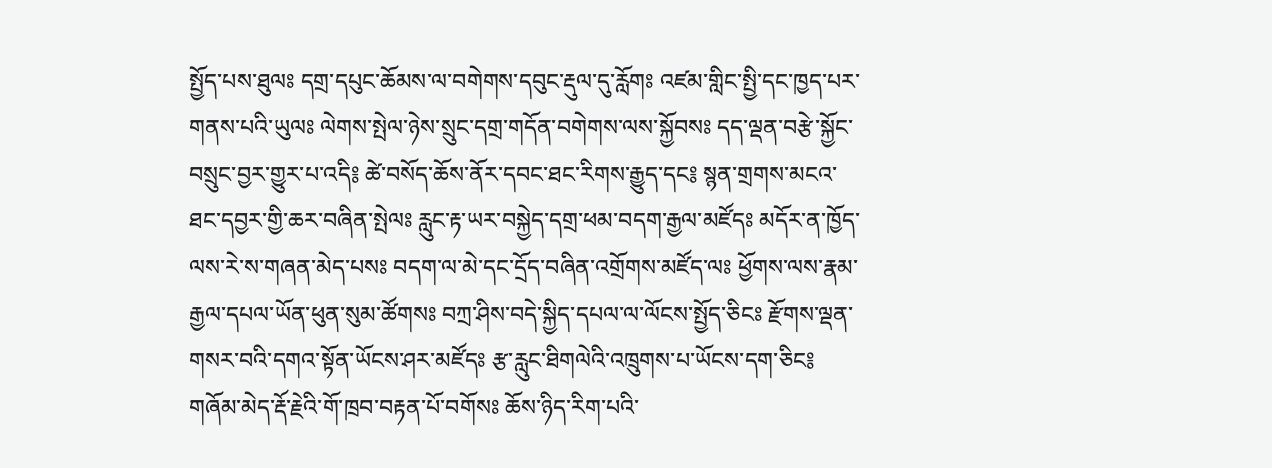སྤྱོད་པས་ཐུལཿ དགྲ་དཔུང་ཆོམས་ལ་བགེགས་དབུང་རྡུལ་དུ་རློགཿ འཛམ་གླིང་སྤྱི་དང་ཁྱད་པར་གནས་པའི་ཡུལཿ ལེགས་སྤེལ་ཉེས་སྲུང་དགྲ་གདོན་བགེགས་ལས་སྐྱོབསཿ དད་ལྡན་བརྩེ་སྐྱོང་བསྲུང་བྱར་གྱུར་པ་འདི༔ ཚེ་བསོད་ཆོས་ནོར་དབང་ཐང་རིགས་རྒྱུད་དང༔ སྙན་གྲགས་མངའ་ཐང་དབྱར་གྱི་ཆར་བཞིན་སྤེལཿ རླུང་རྟ་ཡར་བསྐྱེད་དགྲ་ཕམ་བདག་རྒྱལ་མཛོདཿ མདོར་ན་ཁྱོད་ལས་རེ་ས་གཞན་མེད་པསཿ བདག་ལ་མེ་དང་དྲོད་བཞིན་འགྲོགས་མཛོད་ལཿ ཕྱོགས་ལས་རྣམ་རྒྱལ་དཔལ་ཡོན་ཕུན་སུམ་ཚོགསཿ བཀྲ་ཤིས་བདེ་སྐྱིད་དཔལ་ལ་ལོངས་སྤྱོད་ཅིངཿ རྫོགས་ལྡན་གསར་བའི་དགའ་སྟོན་ཡོངས་ཤར་མཛོདཿ རྩ་རླུང་ཐིགལེའི་འཁྲུགས་པ་ཡོངས་དག་ཅིང༔ གཞོམ་མེད་རྡོ་རྗེའི་གོ་ཁྲབ་བརྟན་པོ་བགོསཿ ཆོས་ཉིད་རིག་པའི་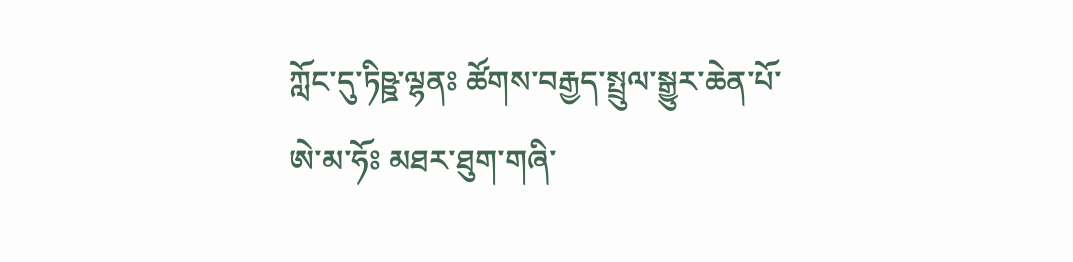ཀློང་དུ་ཏིཥྛ་ལྷནཿ ཚོགས་བརྒྱད་སྤྲུལ་སྒྱུར་ཆེན་པོ་ཨེ་མ་ཧོཿ མཐར་ཐུག་གཞི་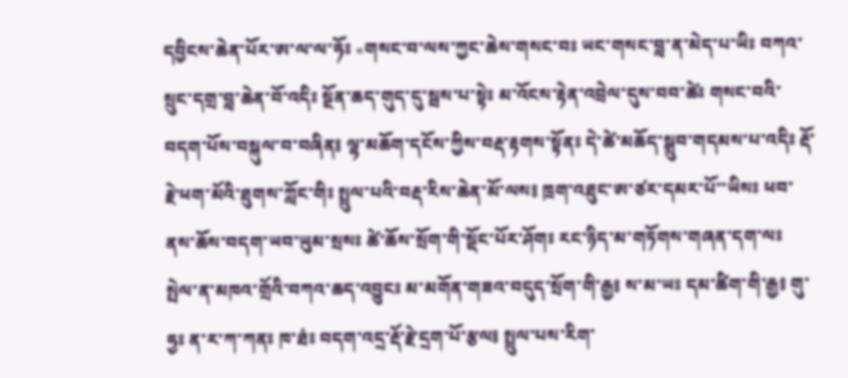དབྱིངས་ཆེན་པོར་ཨ་ལ་ལ་ཧོཿ «གསང་བ་ལས་ཀྱང་ཆེས་གསང་བཿ ཡང་གསང་བླ་ན་མེད་པ་ཡིཿ བཀའ་སྲུང་དགྲ་བླ་ཆེན་བོ་འདིཿ སྔོན་ཆད་གུད་དུ་སྦས་པ་སྟེཿ མ་འོངས་རྟེན་འབྲེལ་དུས་བབ་ཚེཿ གསང་བའི་བདག་པོས་བསྐུལ་བ་བཞིན༔ ལྷ་མཆོག་དངོས་ཀྱིས་བརྡ་རྟགས་སྟོནཿ དེ་ཚེ་མཆོད་སྒྲུབ་གདམས་པ་འདིཿ རྡོ་རྗེ་ཕག་མོའི་ཐུགས་ཀློང་གིཿ སྤྲུལ་པའི་བརྡ་རིས་ཆེན་མོ་ལས༔ ཁྲག་འཐུང་ཨ་ཙར་དམར་པོ་་ཡིསཿ ཕབ་ནས་ཆོས་བདག་ཡབ་ཡུམ་སྲསཿ ཚེ་ཆོས་སྲོག་གི་སྡོང་པོར་ཤོགཿ རང་ཉིད་མ་གཏོགས་གཞན་དག་ལཿ སྤེལ་ན་མཁའ་གྲོའི་བཀའ་ཆད་འབྱུངཿ མ་མགོན་གཟའ་བདུད་སྲོག་གི་རྒྱ༔ ས་མ་ཡཿ དམ་ཚིག་གི་རྒྱ༔ གུ་ཧྱཿ ན་ར་ཀ་ཀནཿ ཁ་ཐཾཿ བདག་འདྲ་རྡོ་རྗེ་དྲག་པོ་རྩལ༔ སྤྲུལ་པས་རིག་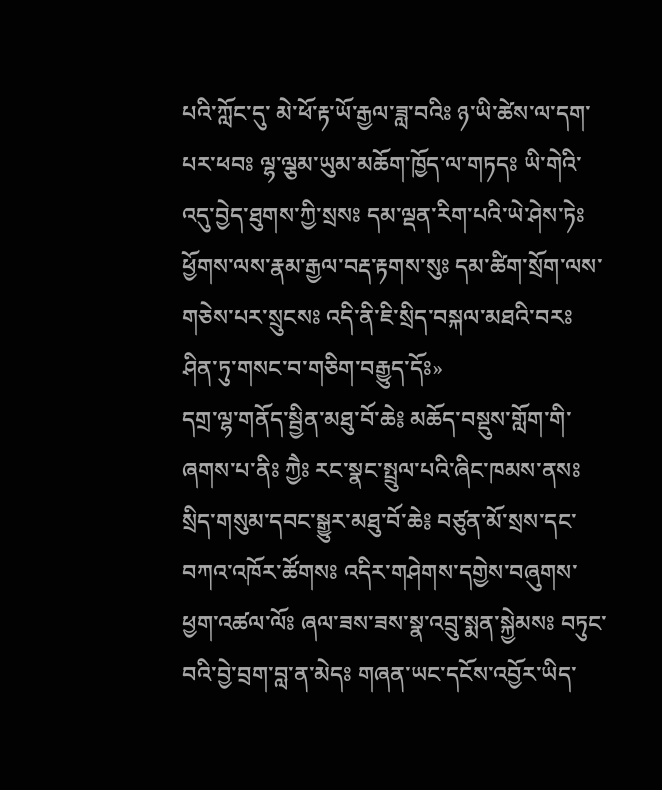པའི་ཀློང་དུ་ མེ་ཕོ་རྟ་ཡོ་རྒྱལ་ཟླ་བའིཿ ཉ་ཡི་ཚེས་ལ་དག་པར་ཕབཿ ལྷ་ལྕམ་ཡུམ་མཆོག་ཁྱོད་ལ་གཏདཿ ཡི་གེའི་འདུ་བྱེད་ཐུགས་ཀྱི་སྲསཿ དམ་ལྡན་རིག་པའི་ཡེ་ཤེས་ཏེཿ ཕྱོགས་ལས་རྣམ་རྒྱལ་བརྡ་རྟགས་སུཿ དམ་ཚིག་སྲོག་ལས་གཅེས་པར་སྲུངསཿ འདི་ནི་ཇི་སྲིད་བསྐལ་མཐའི་བརཿ ཤིན་ཏུ་གསང་བ་གཅིག་བརྒྱུད་དོཿ»
དགྲ་ལྷ་གནོད་སྦྱིན་མཐུ་བོ་ཆེ༔ མཆོད་བསྡུས་གློག་གི་ཞགས་པ་ནིཿ ཀྱཻཿ རང་སྣང་སྤྲུལ་པའི་ཞིང་ཁམས་ནསཿ སྲིད་གསུམ་དབང་སྒྱུར་མཐུ་བོ་ཆེ༔ བཙུན་མོ་སྲས་དང་བཀའ་འཁོར་ཚོགསཿ འདིར་གཤེགས་དགྱེས་བཞུགས་ཕྱག་འཚལ་ལོཿ ཞལ་ཟས་ཟས་སྣ་འབྲུ་སྨན་སྐྱེམསཿ བཏུང་བའི་བྱེ་བྲག་བླ་ན་མེདཿ གཞན་ཡང་དངོས་འབྱོར་ཡིད་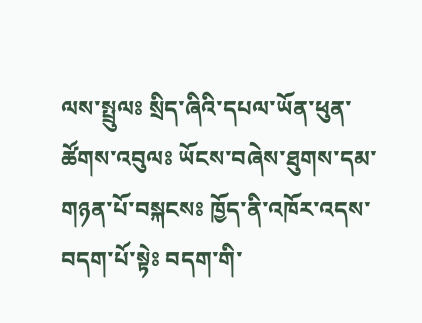ལས་སྤྲུལཿ སྲིད་ཞིའི་དཔལ་ཡོན་ཕུན་ཚོགས་འབུལཿ ཡོངས་བཞེས་ཐུགས་དམ་གཉན་པོ་བསྐངསཿ ཁྱོད་ནི་འཁོར་འདས་བདག་པོ་སྟེཿ བདག་གི་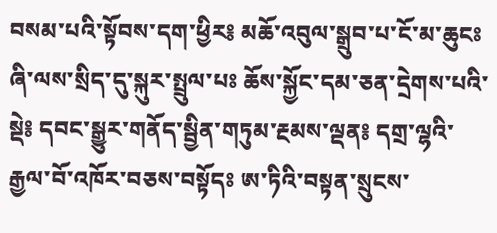བསམ་པའི་སྟོབས་དག་ཕྱིར༔ མཆོ་འབུལ་སྒྲུབ་པ་ངོ་མ་ཆུངཿ ཞི་ལས་སྲིད་དུ་སྐུར་སྤྲུལ་པཿ ཆོས་སྐྱོང་དམ་ཅན་དྲེགས་པའི་སྡེ༔ དབང་སྒྱུར་གནོད་སྦྱིན་གཏུམ་རྔམས་ལྡན༔ དགྲ་ལྷའི་རྒྱལ་བོ་འཁོར་བཅས་བསྟོདཿ ཨ་ཏིའི་བསྟན་སྲུངས་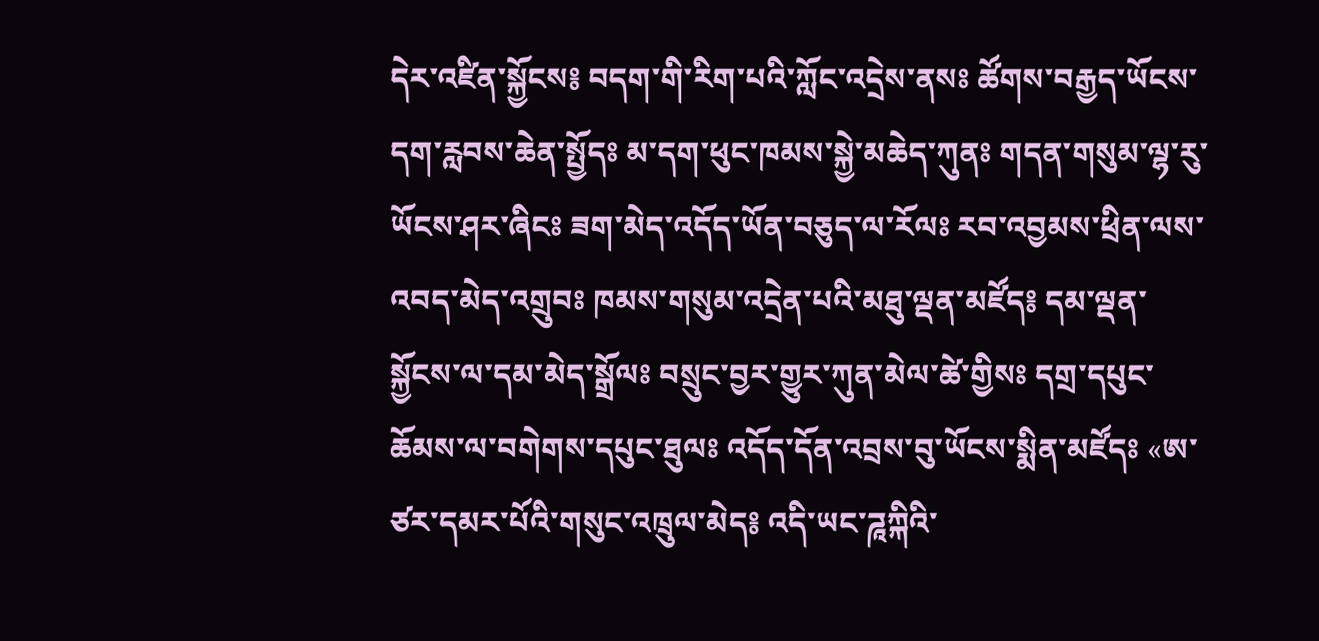དེར་འཛིན་སྐྱོངས༔ བདག་གི་རིག་པའི་ཀློང་འདྲེས་ནསཿ ཚོགས་བརྒྱད་ཡོངས་དག་རླབས་ཆེན་སྤྱོདཿ མ་དག་ཕུང་ཁམས་སྐྱེ་མཆེད་ཀུནཿ གདན་གསུམ་ལྷ་རུ་ཡོངས་ཤར་ཞིངཿ ཟག་མེད་འདོད་ཡོན་བཅུད་ལ་རོལཿ རབ་འབྱམས་ཕྲིན་ལས་འབད་མེད་འགྲུབཿ ཁམས་གསུམ་འདྲེན་པའི་མཐུ་ལྡན་མཛོད༔ དམ་ལྡན་སྐྱོངས་ལ་དམ་མེད་སྒྲོལཿ བསྲུང་བྱར་གྱུར་ཀུན་མེལ་ཚེ་གྱིསཿ དགྲ་དཔུང་ཆོམས་ལ་བགེགས་དཔུང་ཐུལཿ འདོད་དོན་འབྲས་བུ་ཡོངས་སྨིན་མཛོདཿ «ཨ་ཙར་དམར་པོའི་གསུང་འཁྲུལ་མེད༔ འདི་ཡང་ཌཱཀྐིའི་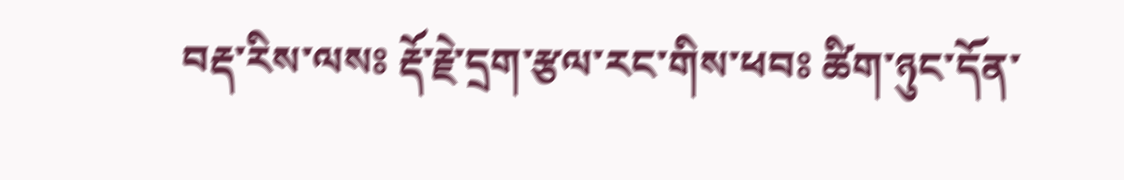བརྡ་རིས་ལསཿ རྡོ་རྗེ་དྲག་རྩལ་རང་གིས་ཕབཿ ཚིག་ཉུང་དོན་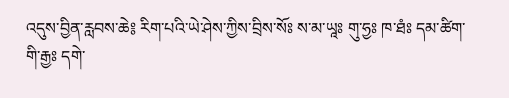འདུས་བྱིན་རླབས་ཆེ༔ རིག་པའི་ཡེ་ཤེས་ཀྱིས་བྲིས་སོཿ ས་མ་ཡཱཿ གུ་ཧྱཿ ཁ་ཐཾཿ དམ་ཚིག་གི་རྒྱཿ དགེ་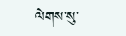ལེགས་སུ་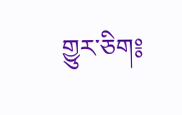གྱུར་ཅིག༔